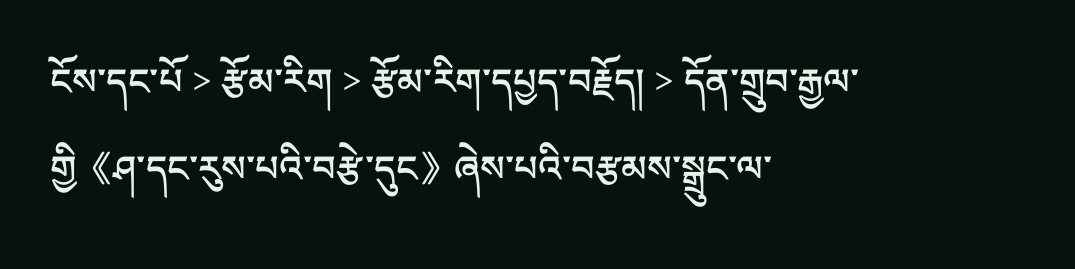ངོས་དང་པོ > རྩོམ་རིག > རྩོམ་རིག་དཔྱད་བརྗོད། > དོན་གྲུབ་རྒྱལ་གྱི《ཤ་དང་རུས་པའི་བརྩེ་དུང》ཞེས་པའི་བརྩམས་སྒྲུང་ལ་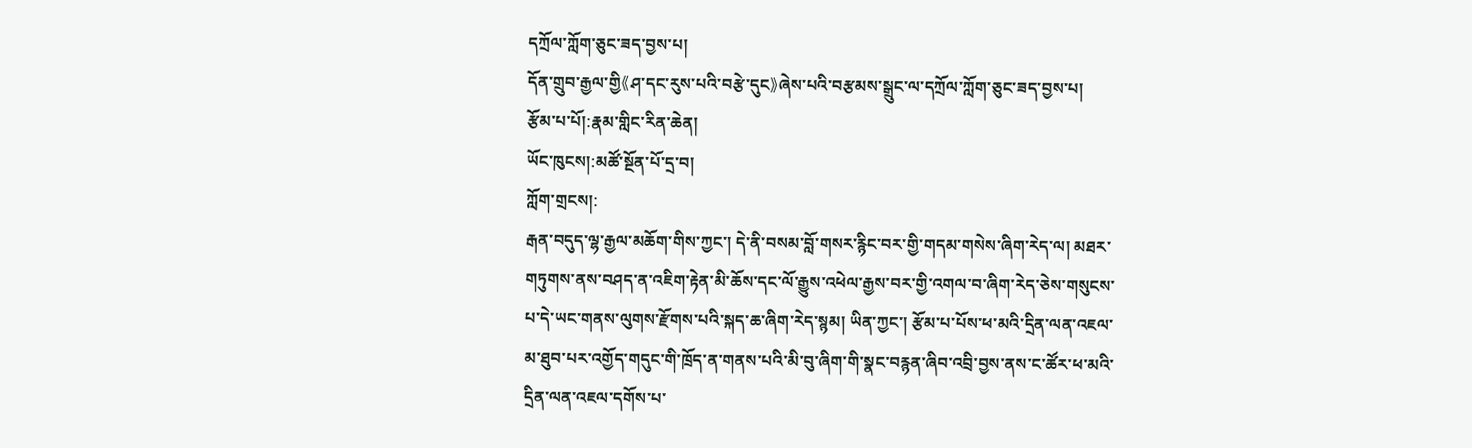དཀྲོལ་ཀློག་ཅུང་ཟད་བྱས་པ།
དོན་གྲུབ་རྒྱལ་གྱི《ཤ་དང་རུས་པའི་བརྩེ་དུང》ཞེས་པའི་བརྩམས་སྒྲུང་ལ་དཀྲོལ་ཀློག་ཅུང་ཟད་བྱས་པ།
རྩོམ་པ་པོ།:རྣམ་གླིང་རིན་ཆེན།
ཡོང་ཁུངས།:མཚོ་སྔོན་པོ་དྲ་བ།
ཀློག་གྲངས།:
རྒན་བདུད་ལྷ་རྒྱལ་མཆོག་གིས་ཀྱང་། དེ་ནི་བསམ་བློ་གསར་རྙིང་བར་གྱི་གདམ་གསེས་ཞིག་རེད་ལ། མཐར་གཏུགས་ནས་བཤད་ན་འཇིག་རྟེན་མི་ཆོས་དང་ལོ་རྒྱུས་འཕེལ་རྒྱས་བར་གྱི་འགལ་བ་ཞིག་རེད་ཅེས་གསུངས་པ་དེ་ཡང་གནས་ལུགས་རྫོགས་པའི་སྐད་ཆ་ཞིག་རེད་སྙམ། ཡིན་ཀྱང་། རྩོམ་པ་པོས་ཕ་མའི་དྲིན་ལན་འཇལ་མ་ཐུབ་པར་འགྱོད་གདུང་གི་ཁྲོད་ན་གནས་པའི་མི་བུ་ཞིག་གི་སྣང་བརྙན་ཞིབ་འབྲི་བྱས་ནས་ང་ཚོར་ཕ་མའི་དྲིན་ལན་འཇལ་དགོས་པ་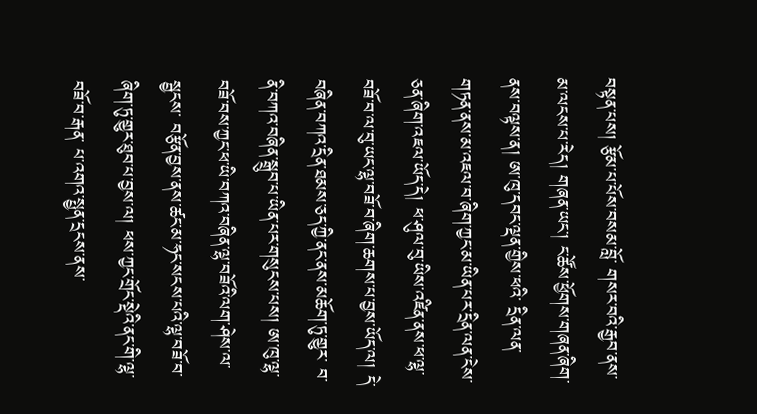བསྟན་པས། རྩོམ་པ་པོས་བསམ་བློ་ གསར་བའི་རྒྱབ་ནས་མ་ལངས་པ་རེད། གཞན་ཡང་། ང་ཚོས་ཕྱོགས་གཞན་ཞིག་ནས་བལྟས་ན། ཨ་ཁུ་དབང་ལྡན་གྱིས་ཕའི་ དྲིན་ལན་གཏན་ནས་མ་འཇལ་བ་ཞིག་ཀྱང་མ་ཡིན་པར་དྲིན་ལན་ངེས་ཅན་ཞིག་འཇལ་ཡོད་དེ། ཕ་ཤུལ་བུ་ཡིས་འཛིན་ནས་ཕ་ལྷ་བཟོ་བ་ལ་བུ་ཡང་ལྷ་བཟོ་བ་ཞིག་ཆགས་པ་བྱས་ཡོད་ལ། དེ་བཞིན་བཀའ་དྲིན་ཐམས་ཅད་ཀྱི་ནང་ནས་མཆོག་ཏུ་གྱུར་ བ་ནི་བཀའ་བཞིན་སྒྲུབ་པ་ཡིན་པར་གསུངས་པས། ཨ་ཁུ་ལྷ་བཟོ་བས་ཀྱང་ཕ་ཡི་བཀའ་བཞིན་ལྷ་བཟོའི་ལག་ཤེས་ལ་སྦྱངས་ བརྩོན་བྱས་ནས་ཚང་མ་ཧང་སངས་པའི་ལྷ་བཟོ་བ་ཞིག་ཏུ་གྱུར་ཐུབ་པ་བྱས་ལ། ཕས་ཀྱང་གྲོང་སྡེའི་ནང་གི་ལྷ་བཟོ་བ་རྒན་ པ་འགའ་སྤྱན་དྲངས་ནས་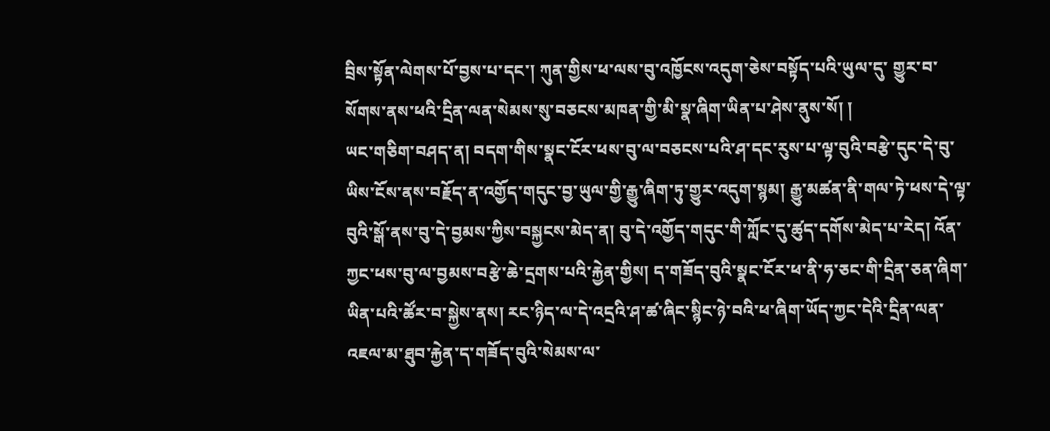བྲིས་སྟོན་ལེགས་པོ་བྱས་པ་དང་། ཀུན་གྱིས་ཕ་ལས་བུ་འཁྱོངས་འདུག་ཅེས་བསྟོད་པའི་ཡུལ་དུ་ གྱུར་བ་སོགས་ནས་ཕའི་དྲིན་ལན་སེམས་སུ་བཅངས་མཁན་གྱི་མི་སྣ་ཞིག་ཡིན་པ་ཤེས་ནུས་སོ། །
ཡང་གཅིག་བཤད་ན། བདག་གིས་སྣང་ངོར་ཕས་བུ་ལ་བཅངས་པའི་ཤ་དང་རུས་པ་ལྟ་བུའི་བརྩེ་དུང་དེ་བུ་ཡིས་ངོས་ནས་བརྗོད་ན་འགྱོད་གདུང་བྱ་ཡུལ་གྱི་རྒྱུ་ཞིག་ཏུ་གྱུར་འདུག་སྙམ། རྒྱུ་མཚན་ནི་གལ་ཏེ་ཕས་དེ་ལྟ་བུའི་སྒོ་ནས་བུ་དེ་བྱམས་ཀྱིས་བསྐྱངས་མེད་ན། བུ་དེ་འགྱོད་གདུང་གི་ཀློང་དུ་ཚུད་དགོས་མེད་པ་རེད། འོན་ཀྱང་ཕས་བུ་ལ་བྱམས་བརྩེ་ཆེ་དྲགས་པའི་རྐྱེན་གྱིས། ད་གཟོད་བུའི་སྣང་ངོར་ཕ་ནི་ཧ་ཅང་གི་དྲིན་ཅན་ཞིག་ཡིན་པའི་ཚོར་བ་སྐྱེས་ནས། རང་ཉིད་ལ་དེ་འདྲའི་ཤ་ཚ་ཞིང་སྙིང་ཉེ་བའི་ཕ་ཞིག་ཡོད་ཀྱང་དེའི་དྲིན་ལན་འཇལ་མ་ཐུབ་རྐྱེན་ད་གཟོད་བུའི་སེམས་ལ་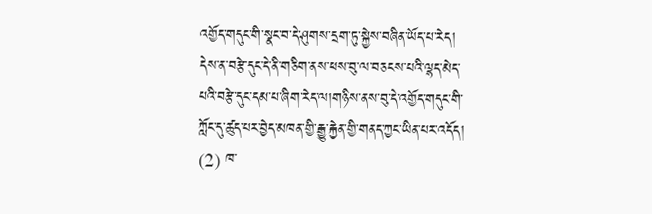འགྱོད་གདུང་གི་སྣང་བ་དེ་ཤུགས་དྲག་ཏུ་སྐྱེས་བཞིན་ཡོད་པ་རེད། དེས་ན་བརྩེ་དུང་དེ་ནི་གཅིག་ནས་ཕས་བུ་ལ་བཅངས་པའི་ལྷད་མེད་པའི་བརྩེ་དུང་དམ་པ་ཞིག་རེད་ལ།གཉིས་ནས་བུ་དེ་འགྱོད་གདུང་གི་ཀློང་དུ་ཚུད་པར་བྱེད་མཁན་གྱི་རྒྱུ་རྐྱེན་གྱི་གནད་ཀྱང་ཡིན་པར་འདོད།
(2) ཁ་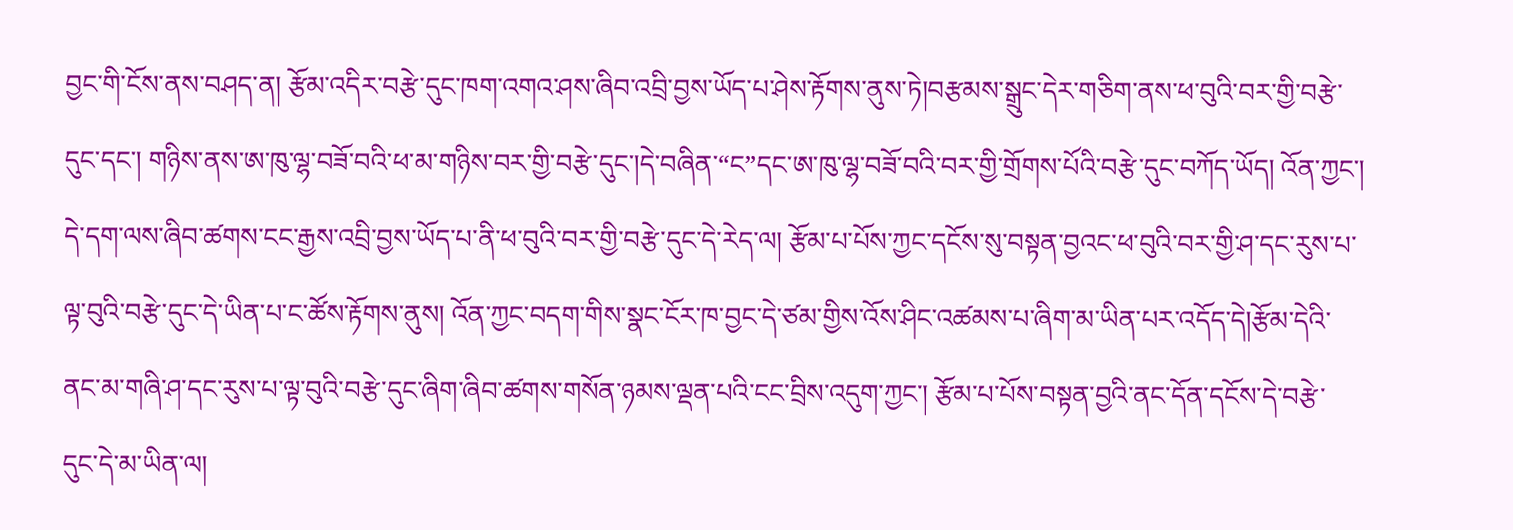བྱང་གི་ངོས་ནས་བཤད་ན། རྩོམ་འདིར་བརྩེ་དུང་ཁག་འགའ་ཤས་ཞིབ་འབྲི་བྱས་ཡོད་པ་ཤེས་རྟོགས་ནུས་ཏེ།བརྩམས་སྒྲུང་དེར་གཅིག་ནས་ཕ་བུའི་བར་གྱི་བརྩེ་དུང་དང་། གཉིས་ནས་ཨ་ཁུ་ལྷ་བཟོ་བའི་ཕ་མ་གཉིས་བར་གྱི་བརྩེ་དུང་།དེ་བཞིན་“ང”དང་ཨ་ཁུ་ལྷ་བཟོ་བའི་བར་གྱི་གྲོགས་པོའི་བརྩེ་དུང་བཀོད་ཡོད། འོན་ཀྱང་། དེ་དག་ལས་ཞིབ་ཚགས་ངང་རྒྱས་འབྲི་བྱས་ཡོད་པ་ནི་ཕ་བུའི་བར་གྱི་བརྩེ་དུང་དེ་རེད་ལ། རྩོམ་པ་པོས་ཀྱང་དངོས་སུ་བསྟན་བྱའང་ཕ་བུའི་བར་གྱི་ཤ་དང་རུས་པ་ལྟ་བུའི་བརྩེ་དུང་དེ་ཡིན་པ་ང་ཚོས་རྟོགས་ནུས། འོན་ཀྱང་བདག་གིས་སྣང་ངོར་ཁ་བྱང་དེ་ཙམ་གྱིས་འོས་ཤིང་འཚམས་པ་ཞིག་མ་ཡིན་པར་འདོད་དེ།རྩོམ་དེའི་ནང་མ་གཞི་ཤ་དང་རུས་པ་ལྟ་བུའི་བརྩེ་དུང་ཞིག་ཞིབ་ཚགས་གསོན་ཉམས་ལྡན་པའི་ངང་བྲིས་འདུག་ཀྱང་། རྩོམ་པ་པོས་བསྟན་བྱའི་ནང་དོན་དངོས་དེ་བརྩེ་དུང་དེ་མ་ཡིན་ལ།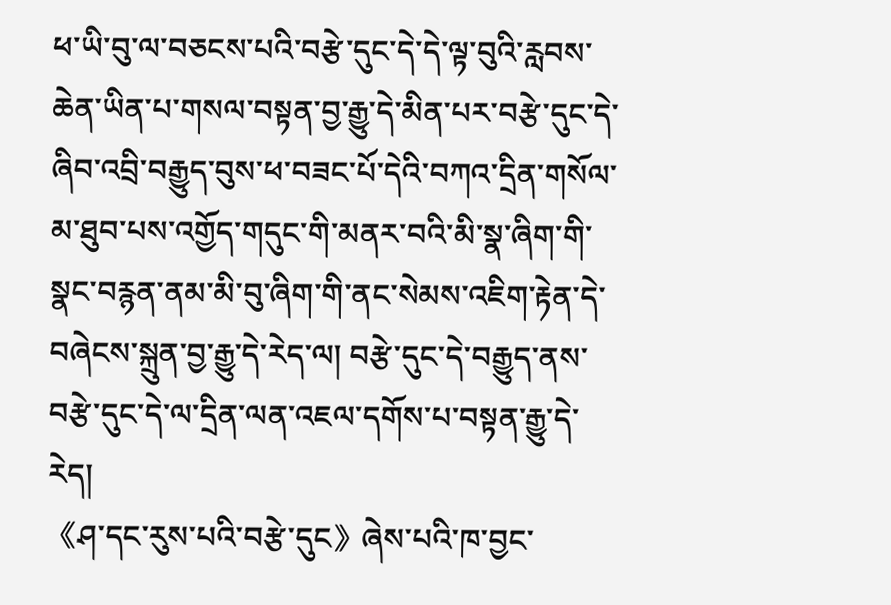ཕ་ཡི་བུ་ལ་བཅངས་པའི་བརྩེ་དུང་དེ་དེ་ལྟ་བུའི་རླབས་ཆེན་ཡིན་པ་གསལ་བསྟན་བྱ་རྒྱུ་དེ་མིན་པར་བརྩེ་དུང་དེ་ཞིབ་འབྲི་བརྒྱུད་བུས་ཕ་བཟང་པོ་དེའི་བཀའ་དྲིན་གསོལ་མ་ཐུབ་པས་འགྱོད་གདུང་གི་མནར་བའི་མི་སྣ་ཞིག་གི་སྣང་བརྙན་ནམ་མི་བུ་ཞིག་གི་ནང་སེམས་འཇིག་རྟེན་དེ་བཞེངས་སྐྲུན་བྱ་རྒྱུ་དེ་རེད་ལ། བརྩེ་དུང་དེ་བརྒྱུད་ནས་བརྩེ་དུང་དེ་ལ་དྲིན་ལན་འཇལ་དགོས་པ་བསྟན་རྒྱུ་དེ་རེད།
《ཤ་དང་རུས་པའི་བརྩེ་དུང》ཞེས་པའི་ཁ་བྱང་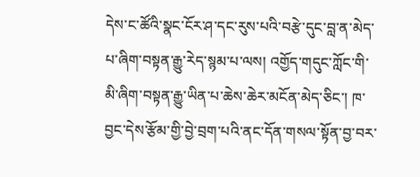དེས་ང་ཚོའི་སྣང་ངོར་ཤ་དང་རུས་པའི་བརྩེ་དུང་བླ་ན་མེད་པ་ཞིག་བསྟན་རྒྱུ་རེད་སྙམ་པ་ལས། འགྱོད་གདུང་ཀློང་གི་མི་ཞིག་བསྟན་རྒྱུ་ཡིན་པ་ཆེས་ཆེར་མངོན་མེད་ཅིང་། ཁ་བྱང་དེས་རྩོམ་གྱི་བྱེ་བྲག་པའི་ནང་དོན་གསལ་སྟོན་བྱ་བར་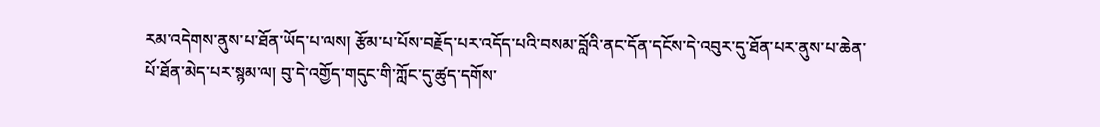རམ་འདེགས་ནུས་པ་ཐོན་ཡོད་པ་ལས། རྩོམ་པ་པོས་བརྗོད་པར་འདོད་པའི་བསམ་བློའི་ནང་དོན་དངོས་དེ་འབུར་དུ་ཐོན་པར་ནུས་པ་ཆེན་པོ་ཐོན་མེད་པར་སྙམ་ལ། བུ་དེ་འགྱོད་གདུང་གི་ཀློང་དུ་ཚུད་དགོས་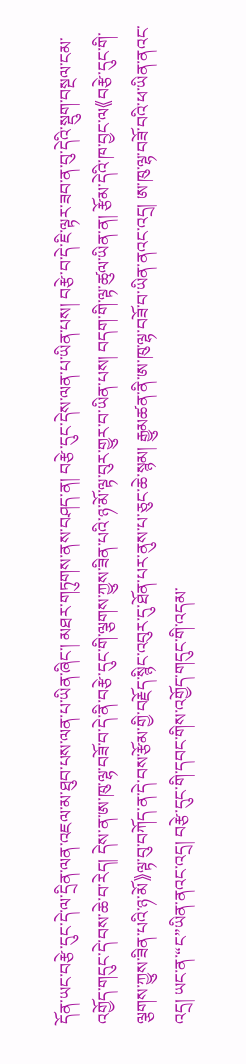དོན་ཡང་བརྩེ་དུང་དེ་ལ་དྲིན་ལན་འཇལ་མ་ཐུབ་པས་ལན་པ་ཡིན་ཞིང་། མཐར་གཏུགས་ནས་བཤད་ན། བརྩེ་དུང་དེས་ལན་པ་ཡིན་པས། བརྩེ་བ་དེ་ཇི་ལྟར་ཟབ་ན་བུ་དེའི་སྡུག་བསྔལ་ངམ་འགྱོད་གདུང་དེ་བས་ཆེ་བ་རེད། དེས་ན་ཨ་ཁུ་ལྷ་བཟོ་བ་དེ་ནི་བརྩེ་དུང་གི་ལྕགས་ཀྱུས་ཟིན་པའི་ཉ་མོ་ལྟ་བུར་གྱུར་བ་ཡིན་པས། བདག་གི་ལྟ་ཚུལ་ཡིན་ན། རྩོམ་དེའི་ཁ་བྱང་ལ《བརྩེ་དུང་གི་ལྕགས་ཀྱུས་ཟིན་པའི་ཉ་མོ》ལྟ་བུ་བཀོད་ན་དེ་བས་རྩོམ་གྱི་བརྗོད་སྙིང་འབུར་དུ་ཐོན་པར་ནུས་པ་ཅུང་ཆེ་སྙམ། རྒྱུམཚན་ནི་ཨ་ཁུ་ལྷ་བཟོ་བ་ཡིན་ནའང་འདྲ། ཨ་ཁུ་ལྷ་བཟོ་བའི་ཕ་ཡིན་ནའང་འདྲ། ཡང་ན་“ང”ཡིན་ནའང་འདྲ། བརྩེ་དུང་གི་དབང་གིས་འགྱོད་གདུང་གི་འདམ་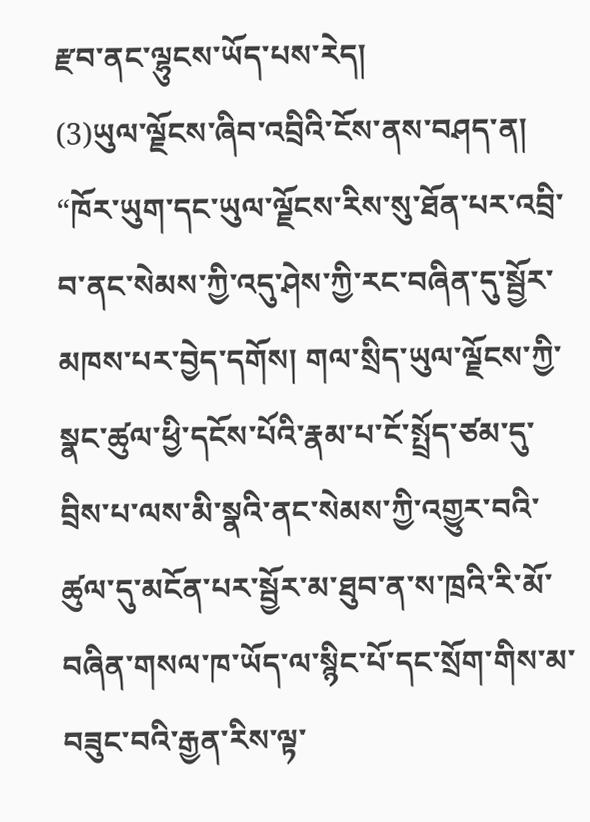རྫབ་ནང་ལྷུངས་ཡོད་པས་རེད།
(3)ཡུལ་ལྗོངས་ཞིབ་འབྲིའི་ངོས་ནས་བཤད་ན། “ཁོར་ཡུག་དང་ཡུལ་ལྗོངས་རིས་སུ་ཐོན་པར་འབྲི་བ་ནང་སེམས་ཀྱི་འདུ་ཤེས་ཀྱི་རང་བཞིན་དུ་སྦྱོར་མཁས་པར་བྱེད་དགོས། གལ་སྲིད་ཡུལ་ལྗོངས་ཀྱི་སྣང་ཚུལ་ཕྱི་དངོས་པོའི་རྣམ་པ་ངོ་སྤྲོད་ཙམ་དུ་བྲིས་པ་ལས་མི་སྣའི་ནང་སེམས་ཀྱི་འགྱུར་བའི་ཚུལ་དུ་མངོན་པར་སྦྱོར་མ་ཐུབ་ན་ས་ཁྲའི་རི་མོ་བཞིན་གསལ་ཁ་ཡོད་ལ་སྙིང་པོ་དང་སྲོག་གིས་མ་བཟུང་བའི་རྒྱན་རིས་ལྟ་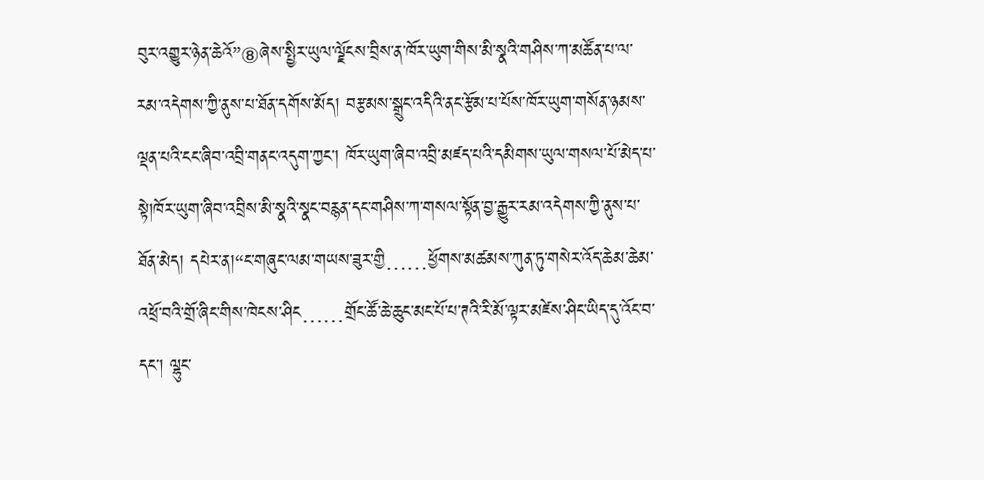བུར་འགྱུར་ཉེན་ཆེའོ”⑧ཞེས་སྤྱིར་ཡུལ་ལྗོངས་བྲིས་ན་ཁོར་ཡུག་གིས་མི་སྣའི་གཤིས་ཀ་མཚོན་པ་ལ་རམ་འདེགས་ཀྱི་ནུས་པ་ཐོན་དགོས་མོད། བརྩམས་སྒྲུང་འདིའི་ནང་རྩོམ་པ་པོས་ཁོར་ཡུག་གསོན་ཉམས་ལྡན་པའི་ངང་ཞིབ་འབྲི་གནང་འདུག་ཀྱང་། ཁོར་ཡུག་ཞིབ་འབྲི་མཛད་པའི་དམིགས་ཡུལ་གསལ་པོ་མེད་པ་སྟེ།ཁོར་ཡུག་ཞིབ་འབྲིས་མི་སྣའི་སྣང་བརྙན་དང་གཤིས་ཀ་གསལ་སྟོན་བྱ་རྒྱུར་རམ་འདེགས་ཀྱི་ནུས་པ་ཐོན་མེད། དཔེར་ན།“ང་གཞུང་ལམ་གཡས་ཟུར་གྱི……ཕྱོགས་མཚམས་ཀུན་ཏུ་གསེར་འོད་ཆེམ་ཆེམ་འཕྲོ་བའི་གྲོ་ཞིང་གིས་ཁེངས་ཤིང……གྲོང་ཚོ་ཆེ་ཆུང་མང་པོ་པ་ཊའི་རི་མོ་ལྟར་མཛེས་ཤིང་ཡིད་དུ་འོང་བ་དང་། ལྷུང་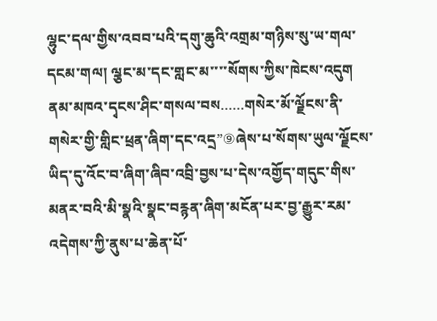ལྷུང་དལ་གྱིས་འབབ་པའི་དགུ་ཆུའི་འགྲམ་གཉིས་སུ་ཡ་གལ་དངམ་གལ། ལྕང་མ་དང་གླང་མ་་་་སོགས་ཀྱིས་ཁེངས་འདུག ནམ་མཁའ་དྭངས་ཤིང་གསལ་བས……གསེར་མོ་ལྗོངས་ནི་གསེར་གྱི་གླིང་ཕྲན་ཞིག་དང་འདྲ”⑨ཞེས་པ་སོགས་ཡུལ་ལྗོངས་ཡིད་དུ་འོང་བ་ཞིག་ཞིབ་འབྲི་བྱས་པ་དེས་འགྱོད་གདུང་གིས་མནར་བའི་མི་སྣའི་སྣང་བརྙན་ཞིག་མངོན་པར་བྱ་རྒྱུར་རམ་འདེགས་ཀྱི་ནུས་པ་ཆེན་པོ་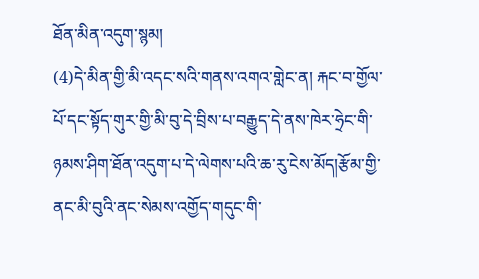ཐོན་མིན་འདུག་སྙམ།
(4)དེ་མིན་གྱི་མི་འདང་སའི་གནས་འགའ་གླེང་ན། རྐང་བ་གྱོལ་པོ་དང་སྟོད་གུར་གྱི་མི་བུ་དེ་བྲིས་པ་བརྒྱུད་དེ་ནས་ཁེར་ཧྲེང་གི་ཉམས་ཤིག་ཐོན་འདུག་པ་དེ་ལེགས་པའི་ཆ་རུ་ངེས་མོད།རྩོམ་གྱི་ནང་མི་བུའི་ནང་སེམས་འགྱོད་གདུང་གི་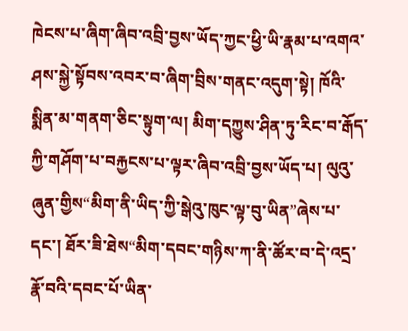ཁེངས་པ་ཞིག་ཞིབ་འབྲི་བྱས་ཡོད་ཀྱང་ཕྱི་ཡི་རྣམ་པ་འགའ་ཤས་སྐྱེ་སྟོབས་འབར་བ་ཞིག་བྲིས་གནང་འདུག་སྟེ། ཁོའི་སྨིན་མ་གནག་ཅིང་སྟུག་ལ། མིག་དཀྱུས་ཤིན་ཏུ་རིང་བ་རྒོད་ཀྱི་གཤོག་པ་བརྐྱངས་པ་ལྟར་ཞིབ་འབྲི་བྱས་ཡོད་པ། ལུའུ་ཞུན་གྱིས“མིག་ནི་ཡིད་ཀྱི་སྒེའུ་ཁུང་ལྟ་བུ་ཡིན”ཞེས་པ་དང་། ཐོར་ཟི་ཐེས“མིག་དབང་གཉིས་ཀ་ནི་ཚོར་བ་དེ་འདྲ་རྣོ་བའི་དབང་པོ་ཡིན་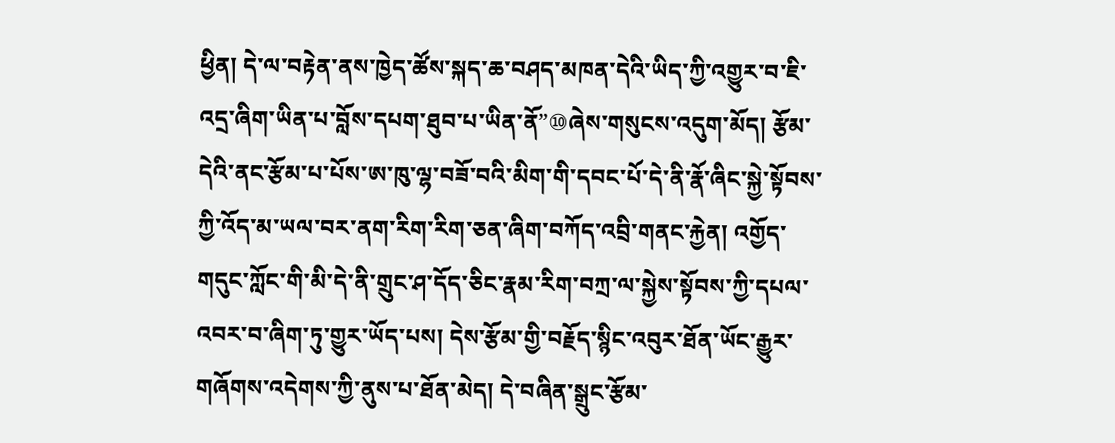ཕྱིན། དེ་ལ་བརྟེན་ནས་ཁྱེད་ཚོས་སྐད་ཆ་བཤད་མཁན་དེའི་ཡིད་ཀྱི་འགྱུར་བ་ཇི་འདྲ་ཞིག་ཡིན་པ་བློས་དཔག་ཐུབ་པ་ཡིན་ནོ”⑩ཞེས་གསུངས་འདུག་མོད། རྩོམ་དེའི་ནང་རྩོམ་པ་པོས་ཨ་ཁུ་ལྷ་བཟོ་བའི་མིག་གི་དབང་པོ་དེ་ནི་རྣོ་ཞིང་སྐྱེ་སྟོབས་ཀྱི་འོད་མ་ཡལ་བར་ནག་རིག་རིག་ཅན་ཞིག་བཀོད་འབྲི་གནང་རྐྱེན། འགྱོད་གདུང་ཀློང་གི་མི་དེ་ནི་གྲུང་ཤ་དོད་ཅིང་རྣམ་རིག་བཀྲ་ལ་སྐྱེས་སྟོབས་ཀྱི་དཔལ་འབར་བ་ཞིག་ཏུ་གྱུར་ཡོད་པས། དེས་རྩོམ་གྱི་བརྗོད་སྙིང་འབུར་ཐོན་ཡོང་རྒྱུར་གཞོགས་འདེགས་ཀྱི་ནུས་པ་ཐོན་མེད། དེ་བཞིན་སྒྲུང་རྩོམ་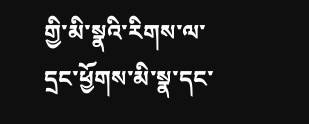གྱི་མི་སྣའི་རིགས་ལ་དྲང་ཕྱོགས་མི་སྣ་དང་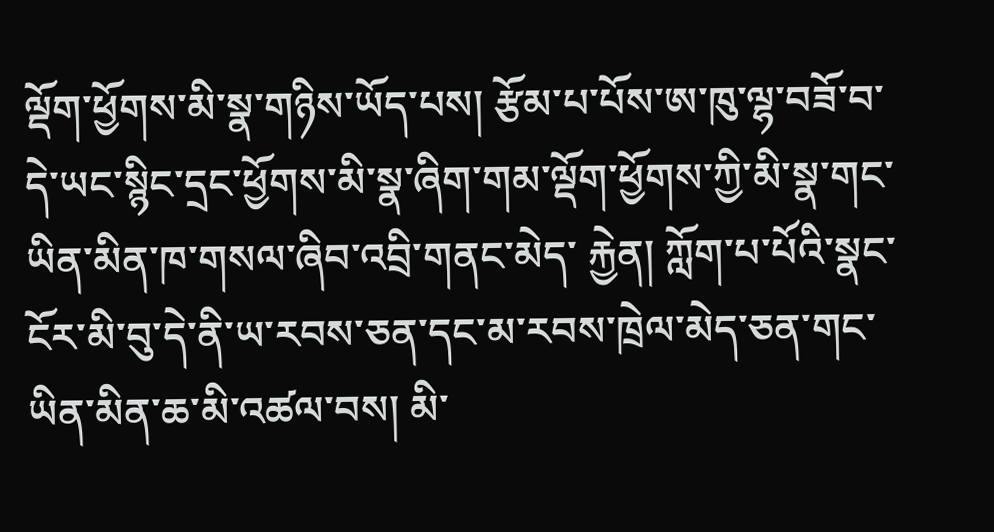ལྡོག་ཕྱོགས་མི་སྣ་གཉིས་ཡོད་པས། རྩོམ་པ་པོས་ཨ་ཁུ་ལྷ་བཟོ་བ་དེ་ཡང་སྙིང་དྲང་ཕྱོགས་མི་སྣ་ཞིག་གམ་ལྡོག་ཕྱོགས་ཀྱི་མི་སྣ་གང་ཡིན་མིན་ཁ་གསལ་ཞིབ་འབྲི་གནང་མེད་ རྐྱེན། ཀློག་པ་པོའི་སྣང་ངོར་མི་བུ་དེ་ནི་ཡ་རབས་ཅན་དང་མ་རབས་ཁྲེལ་མེད་ཅན་གང་ཡིན་མིན་ཆ་མི་འཚལ་བས། མི་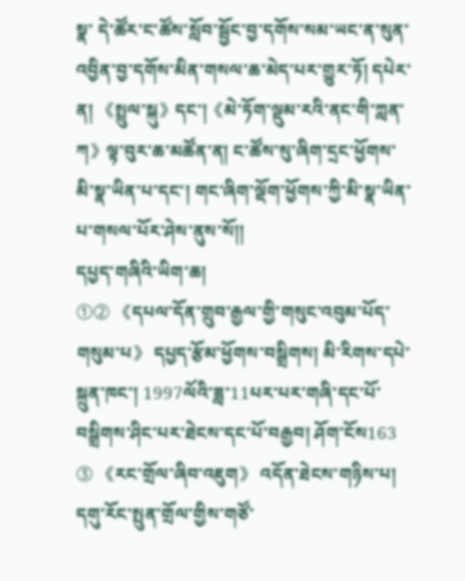སྣ་ དེ་ཚོར་ང་ཚོས་སློབ་སྦྱོང་བྱ་དགོས་སམ་ཡང་ན་སུན་འབྱིན་བྱ་དགོས་མིན་གསལ་ཆ་མེད་པར་གྱུར་ཏོ། དཔེར་ན། 《སྤྲུལ་སྐུ》དང་།《མེ་ཏོག་ལྡུམ་རའི་ནང་གི་ཀླན་ཀ》ལྟ་བུར་ཆ་མཚོན་ན། ང་ཚོས་སུ་ཞིག་དྲང་ཕྱོགས་མི་སྣ་ཡིན་པ་དང་། གང་ཞིག་ལྡོག་ཕྱོགས་ཀྱི་མི་སྣ་ཡིན་པ་གསལ་པོར་ཤེས་ནུས་སོ།།
དཔྱད་གཞིའི་ཡིག་ཆ།
①② 《དཔལ་དོན་གྲུབ་རྒྱལ་གྱི་གསུང་འབུམ་པོད་གསུམ་པ》 དཔྱད་རྩོམ་ཕྱོགས་བསྒྲིགས། མི་རིགས་དཔེ་སྐྲུན་ཁང་། 1997ལོའི་ཟླ་11པར་པར་གཞི་དང་པོ་བསྒྲིགས་ཤིང་པར་ཐེངས་དང་པོ་བརྒྱབ། ཤོག་ངོས163
③ 《རང་གྲོལ་ཞིབ་འཇུག》 འདོན་ཐེངས་གཉིས་པ། དགུ་རོང་སྤུན་གྲོལ་གྱིས་གཙོ་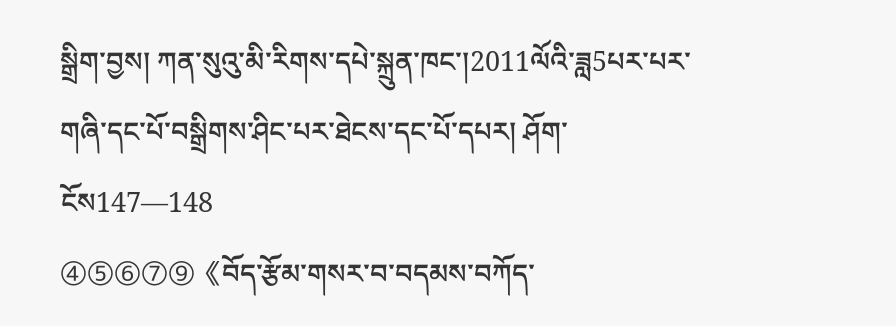སྒྲིག་བྱས། ཀན་སུའུ་མི་རིགས་དཔེ་སྐྲུན་ཁང་།2011ལོའི་ཟླ5པར་པར་གཞི་དང་པོ་བསྒྲིགས་ཤིང་པར་ཐེངས་དང་པོ་དཔར། ཤོག་ངོས147—148
④⑤⑥⑦⑨《བོད་རྩོམ་གསར་བ་བདམས་བཀོད་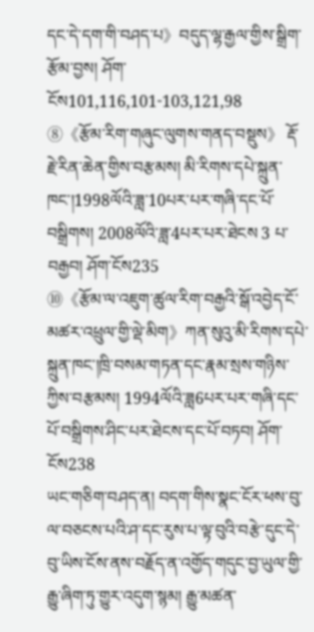དང་དེ་དག་གི་བཤད་པ》བདུད་ལྷ་རྒྱལ་གྱིས་སྒྲིག་རྩོམ་བྱས། ཤོག་ངོས101,116,101-103,121,98
⑧《རྩོམ་རིག་གཞུང་ལུགས་གནད་བསྡུས》 རྡོ་རྗེ་རིན་ཆེན་གྱིས་བརྩམས། མི་རིགས་དཔེ་སྐྲུན་ཁང་།1998ལོའི་ཟླ་10པར་པར་གཞི་དང་པོ་བསྒྲིགས། 2008ལོའི་ཟླ་4པར་པར་ཐེངས 3 པ་བརྒྱབ། ཤོག་ངོས235
⑩《རྩོམ་ལ་འཇུག་ཚུལ་རིག་བརྒྱའི་སྒོ་འབྱེད་ངོ་མཚར་འཕྲུལ་གྱི་ལྡེ་མིག》ཀན་སུའུ་མི་རིགས་དཔེ་སྐྲུན་ཁང་།ཁྲི་བསམ་གཏན་དང་རྣམ་སྲས་གཉིས་ཀྱིས་བརྩམས། 1994ལོའི་ཟླ6པར་པར་གཞི་དང་པོ་བསྒྲིགས་ཤིང་པར་ཐེངས་དང་པོ་བཏབ། ཤོག་ངོས238
ཡང་གཅིག་བཤད་ན། བདག་གིས་སྣང་ངོར་ཕས་བུ་ལ་བཅངས་པའི་ཤ་དང་རུས་པ་ལྟ་བུའི་བརྩེ་དུང་དེ་བུ་ཡིས་ངོས་ནས་བརྗོད་ན་འགྱོད་གདུང་བྱ་ཡུལ་གྱི་རྒྱུ་ཞིག་ཏུ་གྱུར་འདུག་སྙམ། རྒྱུ་མཚན་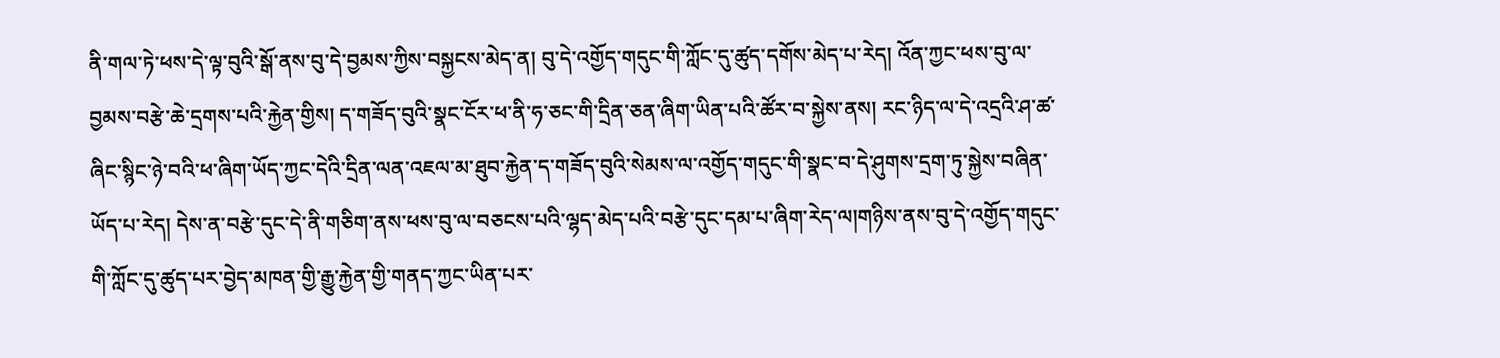ནི་གལ་ཏེ་ཕས་དེ་ལྟ་བུའི་སྒོ་ནས་བུ་དེ་བྱམས་ཀྱིས་བསྐྱངས་མེད་ན། བུ་དེ་འགྱོད་གདུང་གི་ཀློང་དུ་ཚུད་དགོས་མེད་པ་རེད། འོན་ཀྱང་ཕས་བུ་ལ་བྱམས་བརྩེ་ཆེ་དྲགས་པའི་རྐྱེན་གྱིས། ད་གཟོད་བུའི་སྣང་ངོར་ཕ་ནི་ཧ་ཅང་གི་དྲིན་ཅན་ཞིག་ཡིན་པའི་ཚོར་བ་སྐྱེས་ནས། རང་ཉིད་ལ་དེ་འདྲའི་ཤ་ཚ་ཞིང་སྙིང་ཉེ་བའི་ཕ་ཞིག་ཡོད་ཀྱང་དེའི་དྲིན་ལན་འཇལ་མ་ཐུབ་རྐྱེན་ད་གཟོད་བུའི་སེམས་ལ་འགྱོད་གདུང་གི་སྣང་བ་དེ་ཤུགས་དྲག་ཏུ་སྐྱེས་བཞིན་ཡོད་པ་རེད། དེས་ན་བརྩེ་དུང་དེ་ནི་གཅིག་ནས་ཕས་བུ་ལ་བཅངས་པའི་ལྷད་མེད་པའི་བརྩེ་དུང་དམ་པ་ཞིག་རེད་ལ།གཉིས་ནས་བུ་དེ་འགྱོད་གདུང་གི་ཀློང་དུ་ཚུད་པར་བྱེད་མཁན་གྱི་རྒྱུ་རྐྱེན་གྱི་གནད་ཀྱང་ཡིན་པར་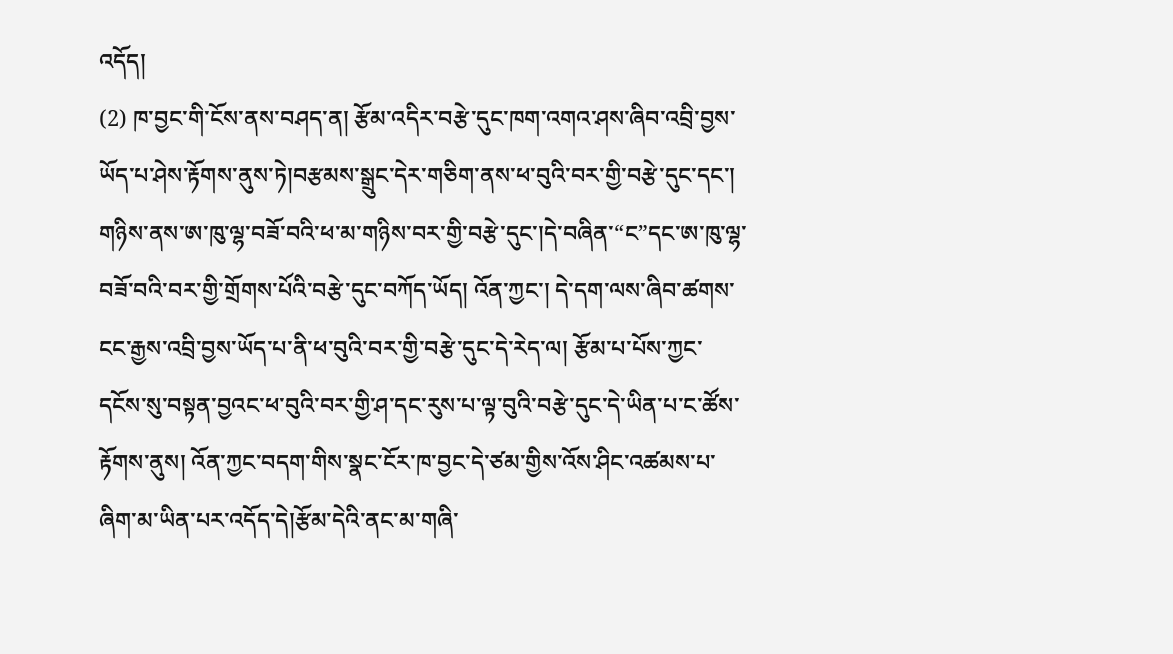འདོད།
(2) ཁ་བྱང་གི་ངོས་ནས་བཤད་ན། རྩོམ་འདིར་བརྩེ་དུང་ཁག་འགའ་ཤས་ཞིབ་འབྲི་བྱས་ཡོད་པ་ཤེས་རྟོགས་ནུས་ཏེ།བརྩམས་སྒྲུང་དེར་གཅིག་ནས་ཕ་བུའི་བར་གྱི་བརྩེ་དུང་དང་། གཉིས་ནས་ཨ་ཁུ་ལྷ་བཟོ་བའི་ཕ་མ་གཉིས་བར་གྱི་བརྩེ་དུང་།དེ་བཞིན་“ང”དང་ཨ་ཁུ་ལྷ་བཟོ་བའི་བར་གྱི་གྲོགས་པོའི་བརྩེ་དུང་བཀོད་ཡོད། འོན་ཀྱང་། དེ་དག་ལས་ཞིབ་ཚགས་ངང་རྒྱས་འབྲི་བྱས་ཡོད་པ་ནི་ཕ་བུའི་བར་གྱི་བརྩེ་དུང་དེ་རེད་ལ། རྩོམ་པ་པོས་ཀྱང་དངོས་སུ་བསྟན་བྱའང་ཕ་བུའི་བར་གྱི་ཤ་དང་རུས་པ་ལྟ་བུའི་བརྩེ་དུང་དེ་ཡིན་པ་ང་ཚོས་རྟོགས་ནུས། འོན་ཀྱང་བདག་གིས་སྣང་ངོར་ཁ་བྱང་དེ་ཙམ་གྱིས་འོས་ཤིང་འཚམས་པ་ཞིག་མ་ཡིན་པར་འདོད་དེ།རྩོམ་དེའི་ནང་མ་གཞི་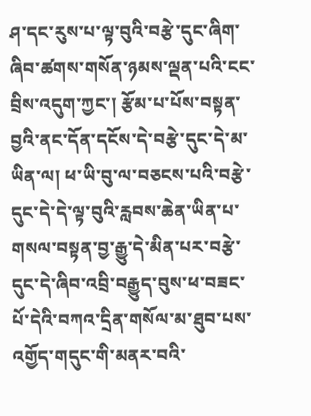ཤ་དང་རུས་པ་ལྟ་བུའི་བརྩེ་དུང་ཞིག་ཞིབ་ཚགས་གསོན་ཉམས་ལྡན་པའི་ངང་བྲིས་འདུག་ཀྱང་། རྩོམ་པ་པོས་བསྟན་བྱའི་ནང་དོན་དངོས་དེ་བརྩེ་དུང་དེ་མ་ཡིན་ལ། ཕ་ཡི་བུ་ལ་བཅངས་པའི་བརྩེ་དུང་དེ་དེ་ལྟ་བུའི་རླབས་ཆེན་ཡིན་པ་གསལ་བསྟན་བྱ་རྒྱུ་དེ་མིན་པར་བརྩེ་དུང་དེ་ཞིབ་འབྲི་བརྒྱུད་བུས་ཕ་བཟང་པོ་དེའི་བཀའ་དྲིན་གསོལ་མ་ཐུབ་པས་འགྱོད་གདུང་གི་མནར་བའི་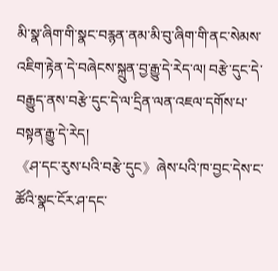མི་སྣ་ཞིག་གི་སྣང་བརྙན་ནམ་མི་བུ་ཞིག་གི་ནང་སེམས་འཇིག་རྟེན་དེ་བཞེངས་སྐྲུན་བྱ་རྒྱུ་དེ་རེད་ལ། བརྩེ་དུང་དེ་བརྒྱུད་ནས་བརྩེ་དུང་དེ་ལ་དྲིན་ལན་འཇལ་དགོས་པ་བསྟན་རྒྱུ་དེ་རེད།
《ཤ་དང་རུས་པའི་བརྩེ་དུང》ཞེས་པའི་ཁ་བྱང་དེས་ང་ཚོའི་སྣང་ངོར་ཤ་དང་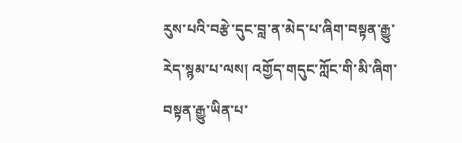རུས་པའི་བརྩེ་དུང་བླ་ན་མེད་པ་ཞིག་བསྟན་རྒྱུ་རེད་སྙམ་པ་ལས། འགྱོད་གདུང་ཀློང་གི་མི་ཞིག་བསྟན་རྒྱུ་ཡིན་པ་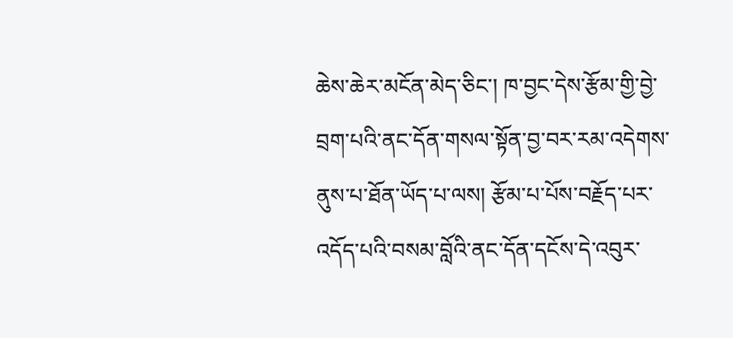ཆེས་ཆེར་མངོན་མེད་ཅིང་། ཁ་བྱང་དེས་རྩོམ་གྱི་བྱེ་བྲག་པའི་ནང་དོན་གསལ་སྟོན་བྱ་བར་རམ་འདེགས་ནུས་པ་ཐོན་ཡོད་པ་ལས། རྩོམ་པ་པོས་བརྗོད་པར་འདོད་པའི་བསམ་བློའི་ནང་དོན་དངོས་དེ་འབུར་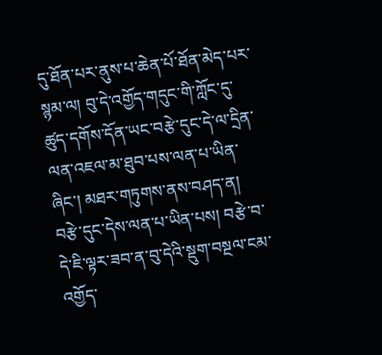དུ་ཐོན་པར་ནུས་པ་ཆེན་པོ་ཐོན་མེད་པར་སྙམ་ལ། བུ་དེ་འགྱོད་གདུང་གི་ཀློང་དུ་ཚུད་དགོས་དོན་ཡང་བརྩེ་དུང་དེ་ལ་དྲིན་ལན་འཇལ་མ་ཐུབ་པས་ལན་པ་ཡིན་ཞིང་། མཐར་གཏུགས་ནས་བཤད་ན། བརྩེ་དུང་དེས་ལན་པ་ཡིན་པས། བརྩེ་བ་དེ་ཇི་ལྟར་ཟབ་ན་བུ་དེའི་སྡུག་བསྔལ་ངམ་འགྱོད་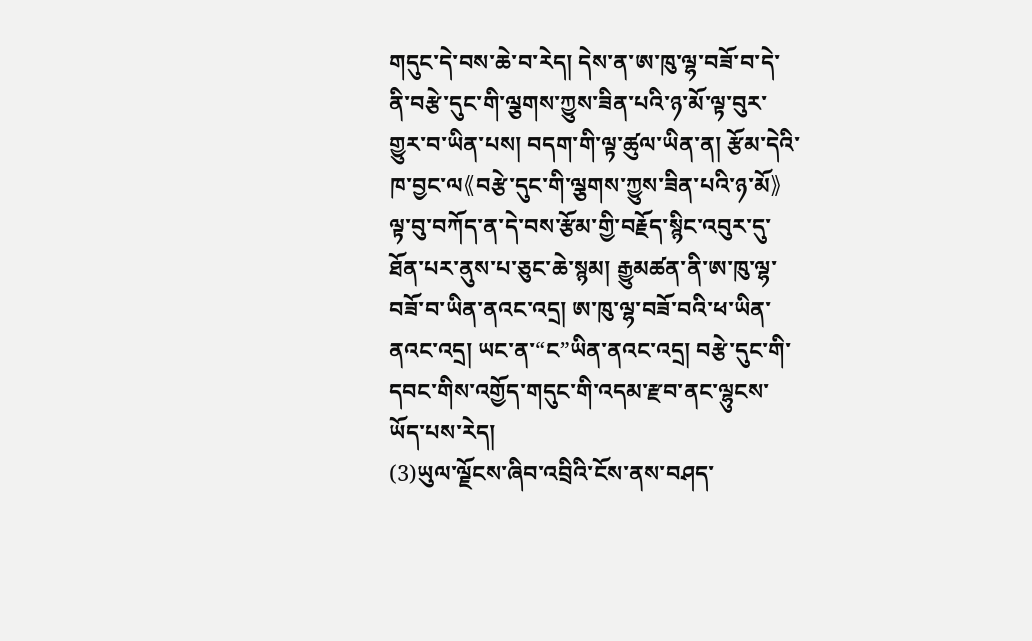གདུང་དེ་བས་ཆེ་བ་རེད། དེས་ན་ཨ་ཁུ་ལྷ་བཟོ་བ་དེ་ནི་བརྩེ་དུང་གི་ལྕགས་ཀྱུས་ཟིན་པའི་ཉ་མོ་ལྟ་བུར་གྱུར་བ་ཡིན་པས། བདག་གི་ལྟ་ཚུལ་ཡིན་ན། རྩོམ་དེའི་ཁ་བྱང་ལ《བརྩེ་དུང་གི་ལྕགས་ཀྱུས་ཟིན་པའི་ཉ་མོ》ལྟ་བུ་བཀོད་ན་དེ་བས་རྩོམ་གྱི་བརྗོད་སྙིང་འབུར་དུ་ཐོན་པར་ནུས་པ་ཅུང་ཆེ་སྙམ། རྒྱུམཚན་ནི་ཨ་ཁུ་ལྷ་བཟོ་བ་ཡིན་ནའང་འདྲ། ཨ་ཁུ་ལྷ་བཟོ་བའི་ཕ་ཡིན་ནའང་འདྲ། ཡང་ན་“ང”ཡིན་ནའང་འདྲ། བརྩེ་དུང་གི་དབང་གིས་འགྱོད་གདུང་གི་འདམ་རྫབ་ནང་ལྷུངས་ཡོད་པས་རེད།
(3)ཡུལ་ལྗོངས་ཞིབ་འབྲིའི་ངོས་ནས་བཤད་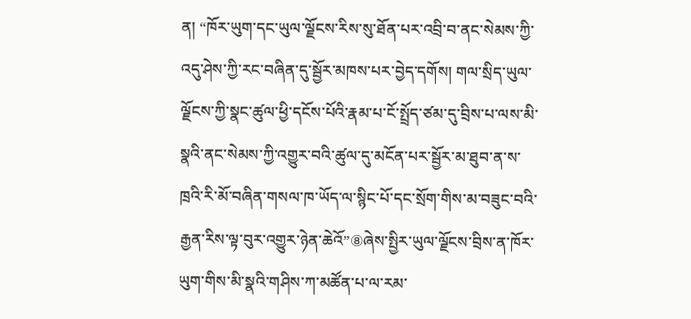ན། “ཁོར་ཡུག་དང་ཡུལ་ལྗོངས་རིས་སུ་ཐོན་པར་འབྲི་བ་ནང་སེམས་ཀྱི་འདུ་ཤེས་ཀྱི་རང་བཞིན་དུ་སྦྱོར་མཁས་པར་བྱེད་དགོས། གལ་སྲིད་ཡུལ་ལྗོངས་ཀྱི་སྣང་ཚུལ་ཕྱི་དངོས་པོའི་རྣམ་པ་ངོ་སྤྲོད་ཙམ་དུ་བྲིས་པ་ལས་མི་སྣའི་ནང་སེམས་ཀྱི་འགྱུར་བའི་ཚུལ་དུ་མངོན་པར་སྦྱོར་མ་ཐུབ་ན་ས་ཁྲའི་རི་མོ་བཞིན་གསལ་ཁ་ཡོད་ལ་སྙིང་པོ་དང་སྲོག་གིས་མ་བཟུང་བའི་རྒྱན་རིས་ལྟ་བུར་འགྱུར་ཉེན་ཆེའོ”⑧ཞེས་སྤྱིར་ཡུལ་ལྗོངས་བྲིས་ན་ཁོར་ཡུག་གིས་མི་སྣའི་གཤིས་ཀ་མཚོན་པ་ལ་རམ་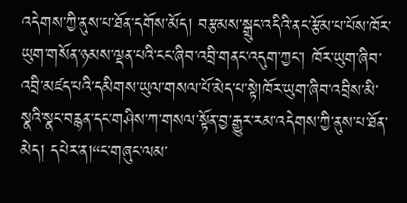འདེགས་ཀྱི་ནུས་པ་ཐོན་དགོས་མོད། བརྩམས་སྒྲུང་འདིའི་ནང་རྩོམ་པ་པོས་ཁོར་ཡུག་གསོན་ཉམས་ལྡན་པའི་ངང་ཞིབ་འབྲི་གནང་འདུག་ཀྱང་། ཁོར་ཡུག་ཞིབ་འབྲི་མཛད་པའི་དམིགས་ཡུལ་གསལ་པོ་མེད་པ་སྟེ།ཁོར་ཡུག་ཞིབ་འབྲིས་མི་སྣའི་སྣང་བརྙན་དང་གཤིས་ཀ་གསལ་སྟོན་བྱ་རྒྱུར་རམ་འདེགས་ཀྱི་ནུས་པ་ཐོན་མེད། དཔེར་ན།“ང་གཞུང་ལམ་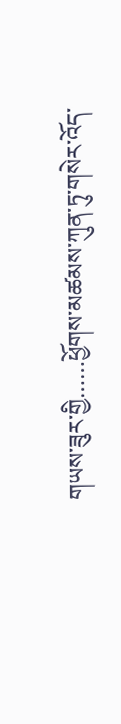གཡས་ཟུར་གྱི……ཕྱོགས་མཚམས་ཀུན་ཏུ་གསེར་འོད་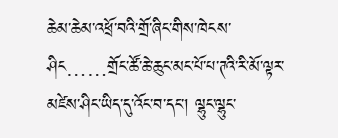ཆེམ་ཆེམ་འཕྲོ་བའི་གྲོ་ཞིང་གིས་ཁེངས་ཤིང……གྲོང་ཚོ་ཆེ་ཆུང་མང་པོ་པ་ཊའི་རི་མོ་ལྟར་མཛེས་ཤིང་ཡིད་དུ་འོང་བ་དང་། ལྷུང་ལྷུང་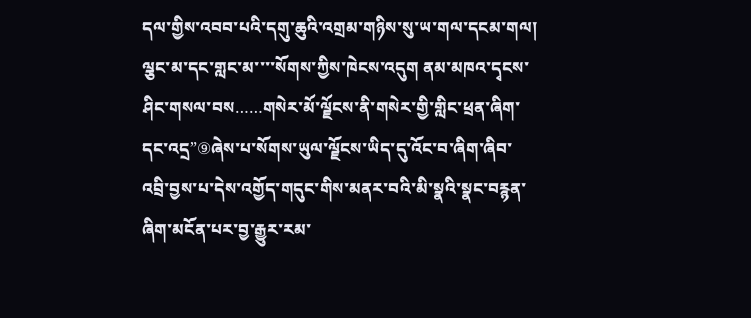དལ་གྱིས་འབབ་པའི་དགུ་ཆུའི་འགྲམ་གཉིས་སུ་ཡ་གལ་དངམ་གལ། ལྕང་མ་དང་གླང་མ་་་་སོགས་ཀྱིས་ཁེངས་འདུག ནམ་མཁའ་དྭངས་ཤིང་གསལ་བས……གསེར་མོ་ལྗོངས་ནི་གསེར་གྱི་གླིང་ཕྲན་ཞིག་དང་འདྲ”⑨ཞེས་པ་སོགས་ཡུལ་ལྗོངས་ཡིད་དུ་འོང་བ་ཞིག་ཞིབ་འབྲི་བྱས་པ་དེས་འགྱོད་གདུང་གིས་མནར་བའི་མི་སྣའི་སྣང་བརྙན་ཞིག་མངོན་པར་བྱ་རྒྱུར་རམ་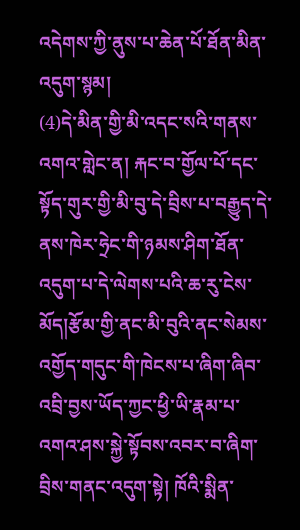འདེགས་ཀྱི་ནུས་པ་ཆེན་པོ་ཐོན་མིན་འདུག་སྙམ།
(4)དེ་མིན་གྱི་མི་འདང་སའི་གནས་འགའ་གླེང་ན། རྐང་བ་གྱོལ་པོ་དང་སྟོད་གུར་གྱི་མི་བུ་དེ་བྲིས་པ་བརྒྱུད་དེ་ནས་ཁེར་ཧྲེང་གི་ཉམས་ཤིག་ཐོན་འདུག་པ་དེ་ལེགས་པའི་ཆ་རུ་ངེས་མོད།རྩོམ་གྱི་ནང་མི་བུའི་ནང་སེམས་འགྱོད་གདུང་གི་ཁེངས་པ་ཞིག་ཞིབ་འབྲི་བྱས་ཡོད་ཀྱང་ཕྱི་ཡི་རྣམ་པ་འགའ་ཤས་སྐྱེ་སྟོབས་འབར་བ་ཞིག་བྲིས་གནང་འདུག་སྟེ། ཁོའི་སྨིན་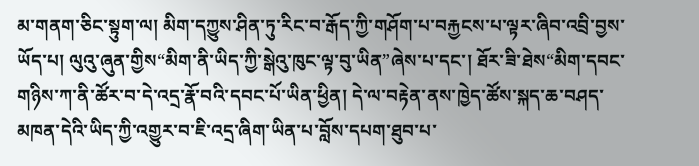མ་གནག་ཅིང་སྟུག་ལ། མིག་དཀྱུས་ཤིན་ཏུ་རིང་བ་རྒོད་ཀྱི་གཤོག་པ་བརྐྱངས་པ་ལྟར་ཞིབ་འབྲི་བྱས་ཡོད་པ། ལུའུ་ཞུན་གྱིས“མིག་ནི་ཡིད་ཀྱི་སྒེའུ་ཁུང་ལྟ་བུ་ཡིན”ཞེས་པ་དང་། ཐོར་ཟི་ཐེས“མིག་དབང་གཉིས་ཀ་ནི་ཚོར་བ་དེ་འདྲ་རྣོ་བའི་དབང་པོ་ཡིན་ཕྱིན། དེ་ལ་བརྟེན་ནས་ཁྱེད་ཚོས་སྐད་ཆ་བཤད་མཁན་དེའི་ཡིད་ཀྱི་འགྱུར་བ་ཇི་འདྲ་ཞིག་ཡིན་པ་བློས་དཔག་ཐུབ་པ་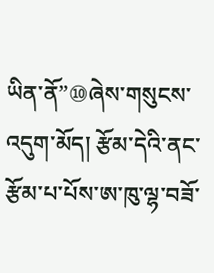ཡིན་ནོ”⑩ཞེས་གསུངས་འདུག་མོད། རྩོམ་དེའི་ནང་རྩོམ་པ་པོས་ཨ་ཁུ་ལྷ་བཟོ་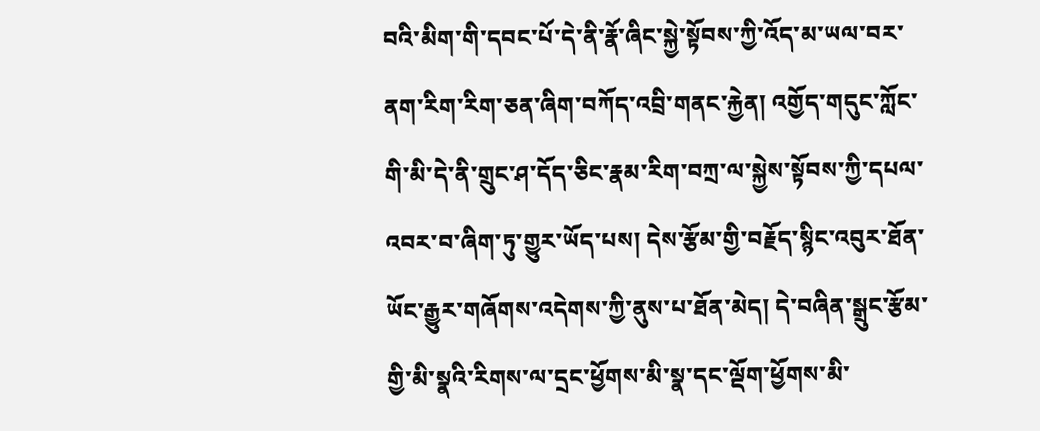བའི་མིག་གི་དབང་པོ་དེ་ནི་རྣོ་ཞིང་སྐྱེ་སྟོབས་ཀྱི་འོད་མ་ཡལ་བར་ནག་རིག་རིག་ཅན་ཞིག་བཀོད་འབྲི་གནང་རྐྱེན། འགྱོད་གདུང་ཀློང་གི་མི་དེ་ནི་གྲུང་ཤ་དོད་ཅིང་རྣམ་རིག་བཀྲ་ལ་སྐྱེས་སྟོབས་ཀྱི་དཔལ་འབར་བ་ཞིག་ཏུ་གྱུར་ཡོད་པས། དེས་རྩོམ་གྱི་བརྗོད་སྙིང་འབུར་ཐོན་ཡོང་རྒྱུར་གཞོགས་འདེགས་ཀྱི་ནུས་པ་ཐོན་མེད། དེ་བཞིན་སྒྲུང་རྩོམ་གྱི་མི་སྣའི་རིགས་ལ་དྲང་ཕྱོགས་མི་སྣ་དང་ལྡོག་ཕྱོགས་མི་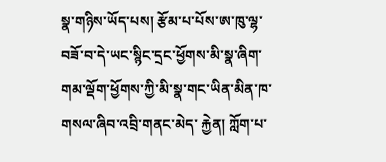སྣ་གཉིས་ཡོད་པས། རྩོམ་པ་པོས་ཨ་ཁུ་ལྷ་བཟོ་བ་དེ་ཡང་སྙིང་དྲང་ཕྱོགས་མི་སྣ་ཞིག་གམ་ལྡོག་ཕྱོགས་ཀྱི་མི་སྣ་གང་ཡིན་མིན་ཁ་གསལ་ཞིབ་འབྲི་གནང་མེད་ རྐྱེན། ཀློག་པ་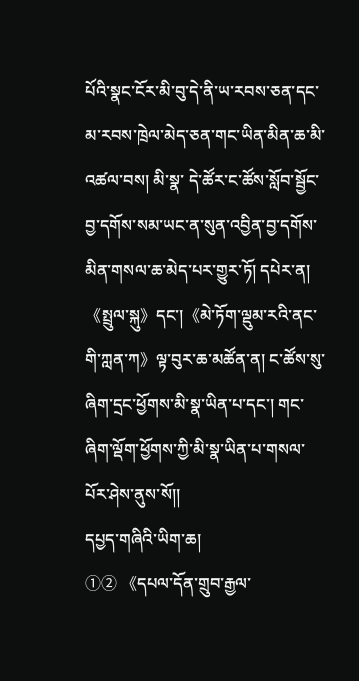པོའི་སྣང་ངོར་མི་བུ་དེ་ནི་ཡ་རབས་ཅན་དང་མ་རབས་ཁྲེལ་མེད་ཅན་གང་ཡིན་མིན་ཆ་མི་འཚལ་བས། མི་སྣ་ དེ་ཚོར་ང་ཚོས་སློབ་སྦྱོང་བྱ་དགོས་སམ་ཡང་ན་སུན་འབྱིན་བྱ་དགོས་མིན་གསལ་ཆ་མེད་པར་གྱུར་ཏོ། དཔེར་ན། 《སྤྲུལ་སྐུ》དང་།《མེ་ཏོག་ལྡུམ་རའི་ནང་གི་ཀླན་ཀ》ལྟ་བུར་ཆ་མཚོན་ན། ང་ཚོས་སུ་ཞིག་དྲང་ཕྱོགས་མི་སྣ་ཡིན་པ་དང་། གང་ཞིག་ལྡོག་ཕྱོགས་ཀྱི་མི་སྣ་ཡིན་པ་གསལ་པོར་ཤེས་ནུས་སོ།།
དཔྱད་གཞིའི་ཡིག་ཆ།
①② 《དཔལ་དོན་གྲུབ་རྒྱལ་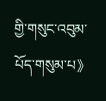གྱི་གསུང་འབུམ་པོད་གསུམ་པ》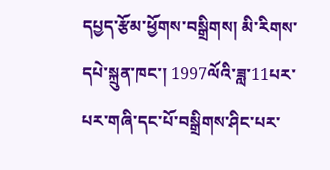དཔྱད་རྩོམ་ཕྱོགས་བསྒྲིགས། མི་རིགས་དཔེ་སྐྲུན་ཁང་། 1997ལོའི་ཟླ་11པར་པར་གཞི་དང་པོ་བསྒྲིགས་ཤིང་པར་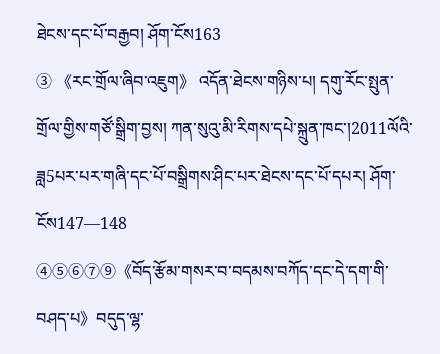ཐེངས་དང་པོ་བརྒྱབ། ཤོག་ངོས163
③ 《རང་གྲོལ་ཞིབ་འཇུག》 འདོན་ཐེངས་གཉིས་པ། དགུ་རོང་སྤུན་གྲོལ་གྱིས་གཙོ་སྒྲིག་བྱས། ཀན་སུའུ་མི་རིགས་དཔེ་སྐྲུན་ཁང་།2011ལོའི་ཟླ5པར་པར་གཞི་དང་པོ་བསྒྲིགས་ཤིང་པར་ཐེངས་དང་པོ་དཔར། ཤོག་ངོས147—148
④⑤⑥⑦⑨《བོད་རྩོམ་གསར་བ་བདམས་བཀོད་དང་དེ་དག་གི་བཤད་པ》བདུད་ལྷ་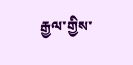རྒྱལ་གྱིས་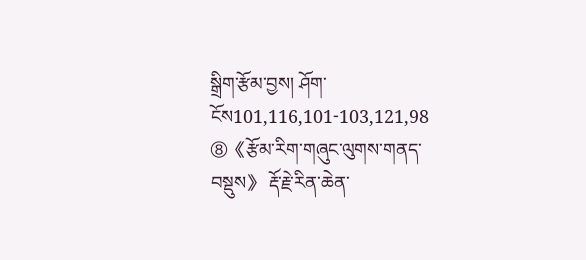སྒྲིག་རྩོམ་བྱས། ཤོག་ངོས101,116,101-103,121,98
⑧《རྩོམ་རིག་གཞུང་ལུགས་གནད་བསྡུས》 རྡོ་རྗེ་རིན་ཆེན་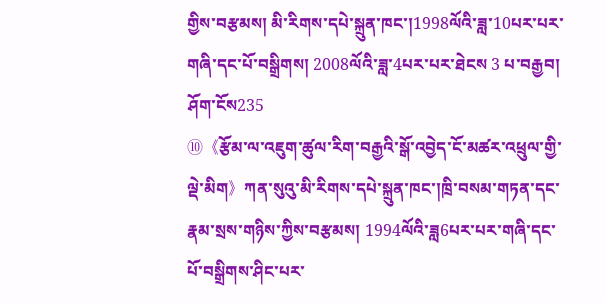གྱིས་བརྩམས། མི་རིགས་དཔེ་སྐྲུན་ཁང་།1998ལོའི་ཟླ་10པར་པར་གཞི་དང་པོ་བསྒྲིགས། 2008ལོའི་ཟླ་4པར་པར་ཐེངས 3 པ་བརྒྱབ། ཤོག་ངོས235
⑩《རྩོམ་ལ་འཇུག་ཚུལ་རིག་བརྒྱའི་སྒོ་འབྱེད་ངོ་མཚར་འཕྲུལ་གྱི་ལྡེ་མིག》ཀན་སུའུ་མི་རིགས་དཔེ་སྐྲུན་ཁང་།ཁྲི་བསམ་གཏན་དང་རྣམ་སྲས་གཉིས་ཀྱིས་བརྩམས། 1994ལོའི་ཟླ6པར་པར་གཞི་དང་པོ་བསྒྲིགས་ཤིང་པར་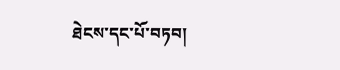ཐེངས་དང་པོ་བཏབ།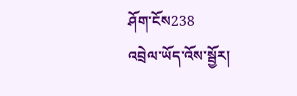ཤོག་ངོས238
འབྲེལ་ཡོད་འོས་སྦྱོར།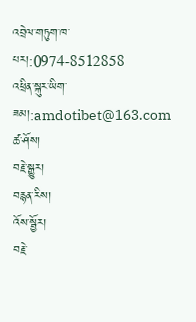འབྲེལ་གཏུག་ཁ་པར།:0974-8512858
འཕྲིན་སྐུར་ཡིག་ཟམ།:amdotibet@163.com
ཚ་ཤོས།
བརྗེ་སྒྱུར།
བརྙན་རིས།
འོས་སྦྱོར།
བརྗེ་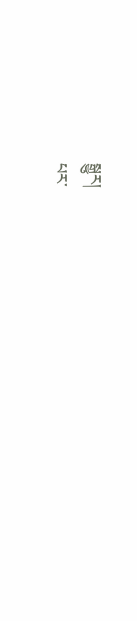སྒྱུར།
པར་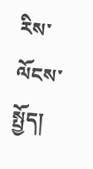རིས་ལོངས་སྤྱོད།